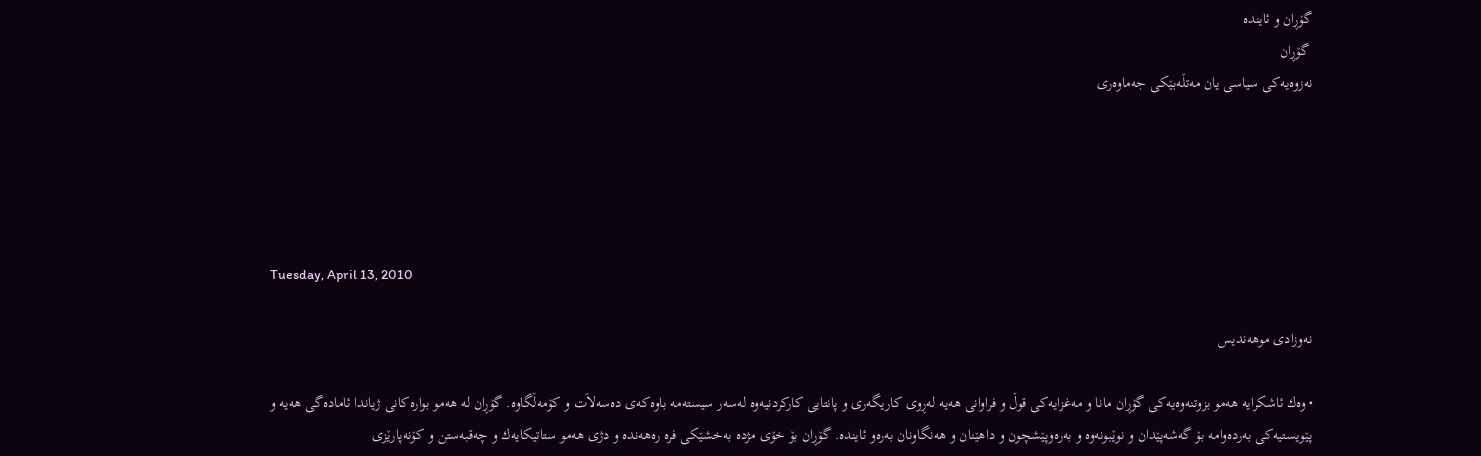گۆڕان و ئاینده‌
 گۆڕان
نه‌زوه‌یه‌كی‌ سیاسی‌ یان مه‌تڵه‌بێكی‌ جه‌ماوه‌ری‌





Tuesday, April 13, 2010

نه‌وزادی‌ موهه‌ندیس

• وه‌ك ئاشكرایه‌ هه‌مو بزوتنه‌وه‌یه‌كی‌ گۆڕان مانا و مه‌غزایه‌كی‌ قوڵ و فراوانی‌ هه‌یه‌ له‌ڕوی‌ كاریگه‌ری‌ و پانتایی‌ كاركردنیه‌وه‌ له‌سه‌ر سیسته‌مه‌ باوه‌كه‌ی‌ ده‌سه‌لاَت و كۆمه‌ڵگاوه‌. گۆڕان له‌ هه‌مو بواره‌كانی‌ ژیاندا ئاماده‌گی‌ هه‌یه‌ و پێویستیه‌كی‌ به‌رده‌وامه‌ بۆ گه‌شه‌پێدان و نوێبونه‌وه‌ و به‌ره‌وپێشچون و داهێنان و هه‌نگاونان به‌ره‌و ئاینده‌. گۆڕان بۆ خۆی‌ مژده‌ به‌خشێكی‌ فره‌ ره‌هه‌نده‌ و دژی‌ هه‌مو ستاتیكایه‌ك و چه‌قبه‌ستن و كۆنه‌پارێزی‌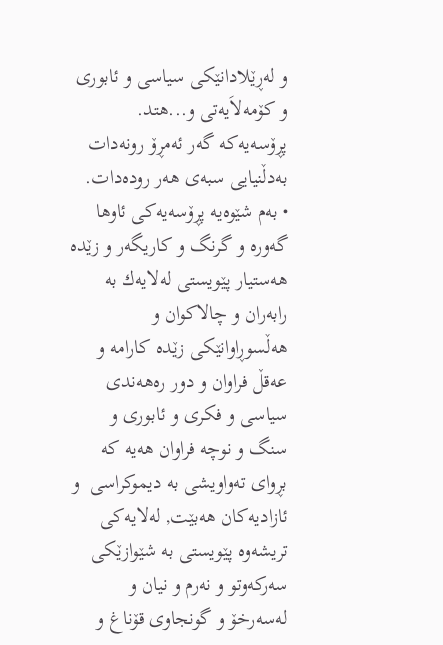و له‌ڕێلادانێكی‌ سیاسی‌ و ئابوری‌ و كۆمه‌لاَیه‌تی‌ و...هتد. پڕۆسه‌یه‌كه‌ گه‌ر ئه‌مڕۆ رونه‌دات به‌دڵنیایی‌ سبه‌ی‌ هه‌ر روده‌دات.
• به‌م شێوه‌یه‌ پڕۆسه‌یه‌كی‌ ئاوها گه‌وره‌ و گرنگ و كاریگه‌ر و زێده‌ هه‌ستیار پێویستی‌ له‌لایه‌ك به‌ رابه‌ران و چالاكوان و هه‌ڵسوڕاوانێكی‌ زێده‌ كارامه‌ و عه‌قڵ فراوان و دور ره‌هه‌ندی‌ سیاسی‌ و فكری‌ و ئابوری‌ و  سنگ و نوچه‌ فراوان هه‌یه‌ كه‌ بڕوای‌ ته‌واویشی‌ به‌ دیموكراسی‌  و ئازادیه‌كان هه‌بێت, له‌لایه‌كی‌ تریشه‌وه‌ پێویستی‌ به‌ شێوازێكی‌ سه‌ركه‌وتو و نه‌رم و نیان و له‌سه‌رخۆ و گونجاوی‌ قۆناغ و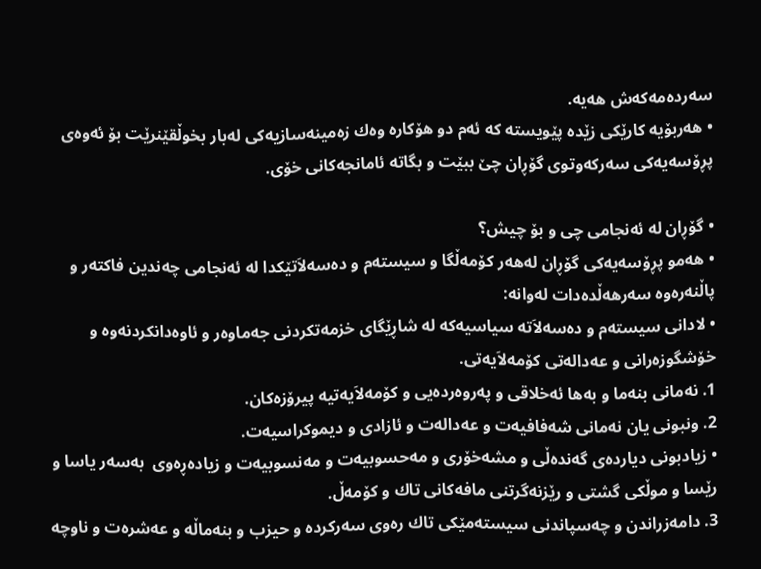سه‌رده‌مه‌كه‌ش هه‌یه‌.
• هه‌ربۆیه‌ كارێكی‌ زێده‌ پێویسته‌ كه‌ ئه‌م دو هۆكاره‌ وه‌ك زه‌مینه‌سازیه‌كی‌ له‌بار بخوڵقێنرێت بۆ ئه‌وه‌ی‌ پڕۆسه‌یه‌كی‌ سه‌ركه‌وتوی‌ گۆڕان چێ‌ ببێت و بگاته‌ ئامانجه‌كانی‌ خۆی‌.

• گۆڕان له‌ ئه‌نجامی‌ چی‌ و بۆ چیش؟
• هه‌مو پڕۆسه‌یه‌كی‌ گۆڕان له‌هه‌ر كۆمه‌ڵگا و سیسته‌م و ده‌سه‌لاَتێكدا له‌ ئه‌نجامی‌ چه‌ندین فاكته‌ر و پاڵنه‌ره‌وه‌ سه‌رهه‌ڵده‌دات له‌وانه‌:
• لادانی‌ سیسته‌م و ده‌سه‌لاَته‌ سیاسیه‌كه‌ له‌ شاڕێگای‌ خزمه‌تكردنی‌ جه‌ماوه‌ر و ئاوه‌دانكردنه‌وه‌ و خۆشگوزه‌رانی‌ و عه‌داله‌تی‌ كۆمه‌لاَیه‌تی‌.
1. نه‌مانی‌ بنه‌ما و به‌ها ئه‌خلاقی‌ و په‌روه‌رده‌یی‌ و كۆمه‌لاَیه‌تیه‌ پیرۆزه‌كان.
2. ونبونی‌ یان نه‌مانی‌ شه‌فافیه‌ت و عه‌داله‌ت و ئازادی‌ و دیموكراسیه‌ت.
• زیادبونی‌ دیارده‌ی‌ گه‌نده‌ڵی‌ و مشه‌خۆری‌ و مه‌حسوبیه‌ت و مه‌نسوبیه‌ت و زیاده‌ڕه‌وی‌  به‌سه‌ر یاسا و رێسا و موڵكی‌ گشتی‌ و رێزنه‌گرتنی‌ مافه‌كانی‌ تاك و كۆمه‌ڵ.
3. دامه‌زراندن و چه‌سپاندنی‌ سیسته‌مێكی‌ تاك ره‌وی‌ سه‌ركرده‌ و حیزب و بنه‌ماڵه‌ و عه‌شره‌ت و ناوچه‌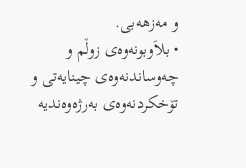و مه‌زهه‌بی‌.
• بلاَوبونه‌وه‌ی‌ زوڵم و چه‌وساندنه‌وه‌ی‌ چینایه‌تی‌ و تۆخكردنه‌وه‌ی‌ به‌رژه‌وه‌ندیه‌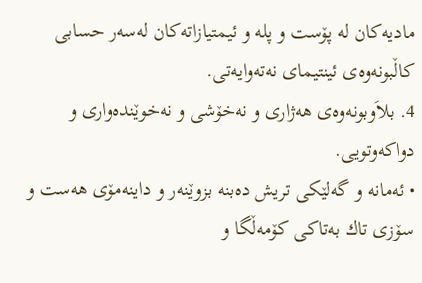مادیه‌كان له‌ پۆست و پله‌ و ئیمتیازاته‌كان له‌سه‌ر حسابی‌ كاڵبونه‌وه‌ی‌ ئینتیمای‌ نه‌ته‌وایه‌تی‌.
4. بلاَوبونه‌وه‌ی‌ هه‌ژاری‌ و نه‌خۆشی‌ و نه‌خوێنده‌واری‌ و دواكه‌وتویی‌.
• ئه‌مانه‌ و گه‌لێكی‌ تریش ده‌بنه‌ بزوێنه‌ر و داینه‌مۆی‌ هه‌ست و سۆزی‌ تاك به‌تاكی‌ كۆمه‌ڵگا و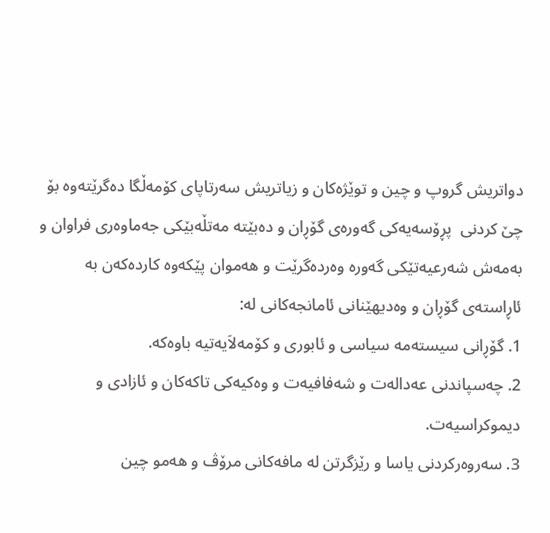دواتریش گروپ و چین و توێژه‌كان و زیاتریش سه‌رتاپای‌ كۆمه‌ڵگا ده‌گرێته‌وه‌ بۆ چێ‌ كردنی‌  پڕۆسه‌یه‌كی‌ گه‌وره‌ی‌ گۆڕان و ده‌بێته‌ مه‌تڵه‌بێكی‌ جه‌ماوه‌ری‌ فراوان و به‌مه‌ش شه‌رعیه‌تێكی‌ گه‌وره‌ وه‌رده‌گرێت و هه‌موان پێكه‌وه‌ كارده‌كه‌ن به‌ ئاڕاسته‌ی‌ گۆڕان و وه‌دیهێنانی‌ ئامانجه‌كانی‌ له‌:
1. گۆڕانی‌ سیسته‌مه‌ سیاسی‌ و ئابوری‌ و كۆمه‌لاَیه‌تیه‌ باوه‌كه‌.
2. چه‌سپاندنی‌ عه‌داله‌ت و شه‌فافیه‌ت و وه‌كیه‌كی‌ تاكه‌كان و ئازادی‌ و دیموكراسیه‌ت.
3. سه‌روه‌ركردنی‌ یاسا و رێزگرتن له‌ مافه‌كانی‌ مرۆڤ و هه‌مو چین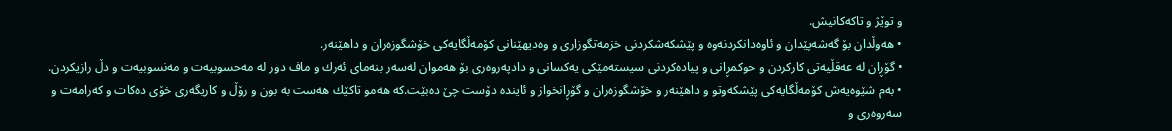و توێژ و تاكه‌كانیش.
• هه‌وڵدان بۆ گه‌شه‌پێدان و ئاوه‌دانكردنه‌وه‌ و پێشكه‌شكردنی‌ خزمه‌تگوزاری‌ و وه‌دیهێنانی‌ كۆمه‌ڵگایه‌كی‌ خۆشگوزه‌ران و داهێنه‌ر.
• گۆڕان له‌ عه‌قڵیه‌تی‌ كاركردن و حوكمڕانی‌ و پیاده‌كردنی‌ سیسته‌مێكی‌ یه‌كسانی‌ و دادپه‌روه‌ری‌ بۆ هه‌موان له‌سه‌ر بنه‌مای‌ ئه‌رك و ماف دور له‌ مه‌حسوبیه‌ت و مه‌نسوبیه‌ت و دڵ رازیكردن.
• به‌م شێوه‌یه‌ش كۆمه‌ڵگایه‌كی‌ پێشكه‌وتو و داهێنه‌ر و خۆشگوزه‌ران و گۆڕانخواز و ئاینده‌ دۆست چێ‌ ده‌بێت.كه‌ هه‌مو تاكێك هه‌ست به‌ بون و رۆڵ و كاریگه‌ری‌ خۆی‌ ده‌كات و كه‌رامه‌ت و سه‌روه‌ری‌ و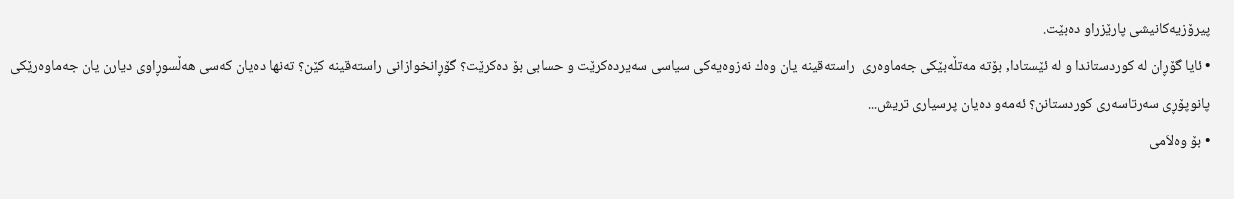پیرۆزیه‌كانیشی‌ پارێزراو ده‌بێت.
• ئایا گۆڕان له‌ كوردستاندا و له‌ ئێستادا, بۆته‌ مه‌تڵه‌بێكی‌ جه‌ماوه‌ری‌  راسته‌قینه‌ یان وه‌ك نه‌زوه‌یه‌كی‌ سیاسی‌ سه‌یرده‌كرێت و حسابی‌ بۆ ده‌كرێت؟ گۆڕانخوازانی‌ راسته‌قینه‌ كێن؟ ته‌نها ده‌یان كه‌سی‌ هه‌ڵسوڕاوی‌ دیارن یان جه‌ماوه‌رێكی‌ پانوپۆڕی‌ سه‌رتاسه‌ری‌ كوردستانن؟ ئه‌مه‌و ده‌یان پرسیاری‌ تریش...
• بۆ وه‌لاَمی‌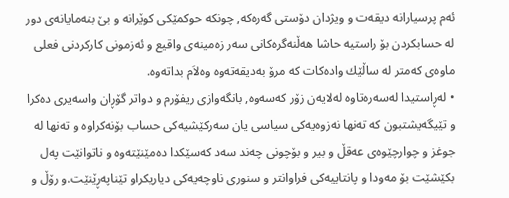ئه‌م پرسیارانه‌ دیقه‌ت و ویژدان دۆستی‌ گه‌ره‌كه‌, چونكه‌ حوكمێكی‌ كوێرانه‌ و بێ‌ بنه‌مایانه‌ی‌ دور له‌ حسابكردن بۆ راستیه‌ حاشا هه‌ڵنه‌گره‌كانی‌ سه‌ر زه‌مینه‌ی‌ واقیع و ئه‌زمونی‌ كاركردنی‌ فعلی‌ ماوه‌ی‌ كه‌متر له‌ ساڵێك واده‌كات كه‌ مرۆ به‌دیقه‌ته‌وه‌ وه‌لاَم بداته‌وه‌.
• له‌ڕاستیدا له‌سه‌ره‌تاوه‌ له‌لایه‌ن زۆر كه‌سه‌وه‌, بانگه‌وازی‌ ریفۆرم و دواتر گۆڕان واسه‌یری‌ ده‌كرا و تێیگه‌یشتبون كه‌ ته‌نها نه‌زوه‌یه‌كی‌ سیاسی‌ یان سه‌ركێشیه‌كی‌ حساب بۆنه‌كراوه‌ و ته‌نها له‌ جوغز و چوارچێوه‌ی‌ عه‌قڵ و بیر و بۆچونی‌ چه‌ند سه‌د كه‌سێكدا ده‌مێنێته‌وه‌ و ناتوانێت په‌ل بكێشێت بۆ مه‌ودا و پانتاییه‌كی‌ فراوانتر و سنوری‌ ناوچه‌یه‌كی‌ دیاریكراو تێناپه‌ڕێنێت.و رۆڵ و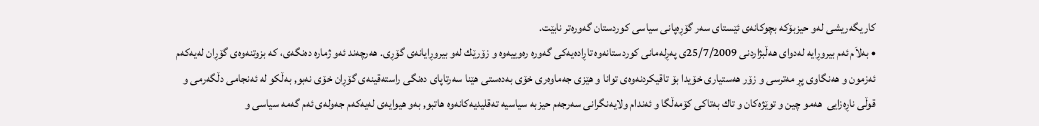كاریگه‌ریشی‌ له‌و حیزبۆكه‌ بچوكانه‌ی‌ ئێستای‌ سه‌ر گۆڕه‌پانی‌ سیاسی‌ كوردستان گه‌وره‌تر نابێت.
• به‌لاَم ئه‌م بیروڕایه‌ له‌دوای‌ هه‌ڵبژاردنی‌ 25/7/2009ی‌ په‌ڕله‌مانی‌ كوردستانه‌وه‌ تاڕاده‌یه‌كی‌ گه‌وره‌ ره‌وییه‌وه‌ و زۆرێك له‌و بیروڕایانه‌ی‌ گۆڕی‌. هه‌رچه‌ند ئه‌و ژماره‌ ده‌نگه‌ی‌، كه‌ بزوتنه‌وه‌ی‌ گۆڕان له‌یه‌كه‌م ئه‌زمون و هه‌نگاوی‌ پڕ مه‌ترسی‌ و زۆر هه‌ستیاری‌ خۆیدا بۆ تاقیكردنه‌وه‌ی‌ توانا و هێزی‌ جه‌ماوه‌ری‌ خۆی‌ به‌ده‌ستی‌ هێنا سه‌رتاپای‌ ده‌نگی‌ راسته‌قینه‌ی‌ گۆڕان خۆی‌ نه‌بو, به‌ڵكو له‌ ئه‌نجامی‌ دڵگه‌رمی‌ و قوڵی‌ ناڕه‌زایی‌  هه‌مو چین و توێژه‌كان و تاك به‌تاكی‌ كۆمه‌ڵگا و ئه‌ندام ولایه‌نگرانی‌ سه‌رجه‌م حیزبه‌ سیاسیه‌ ته‌قلیدیه‌كانه‌وه‌ هاتبو, به‌و هیوایه‌ی‌ له‌یه‌كه‌م جه‌وله‌ی‌ ئه‌م گه‌مه‌ سیاسی‌ و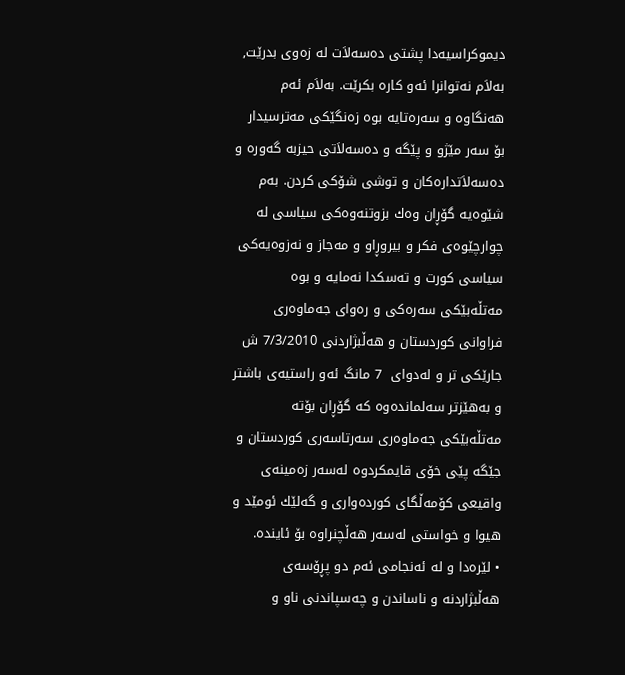دیموكراسیه‌دا پشتی‌ ده‌سه‌لاَت له‌ زه‌وی‌ بدرێت, به‌لاَم نه‌توانرا ئه‌و كاره‌ بكرێت. به‌لاَم ئه‌م هه‌نگاوه‌ و سه‌ره‌تایه‌ بوه‌ زه‌نگێكی‌ مه‌ترسیدار بۆ سه‌ر مێژو و پێگه‌ و ده‌سه‌لاَتی‌ حیزبه‌ گه‌وره‌ و ده‌سه‌لاَتداره‌كان و توشی‌ شۆكی‌ كردن. به‌م شێوه‌یه‌ گۆڕان وه‌ك بزوتنه‌وه‌كی‌ سیاسی‌ له‌ چوارچێوه‌ی‌ فكر و بیروڕاو و مه‌جاز و نه‌زوه‌یه‌كی‌ سیاسی‌ كورت و ته‌سكدا نه‌مایه‌ و بوه‌ مه‌تڵه‌بێكی‌ سه‌ره‌كی‌ و ره‌وای‌ جه‌ماوه‌ری‌ فراوانی‌ كوردستان و هه‌ڵبژاردنی‌ 7/3/2010 ش جارێكی‌ تر و له‌دوای‌  7 مانگ ئه‌و راستیه‌ی‌ باشتر و به‌هێزتر سه‌لمانده‌وه‌ كه‌ گۆڕان بۆته‌ مه‌تڵه‌بێكی‌ جه‌ماوه‌ری‌ سه‌رتاسه‌ری‌ كوردستان و جێگه‌ پێی‌ خۆی‌ قایمكردوه‌ له‌سه‌ر زه‌مینه‌ی‌ واقیعی‌ كۆمه‌ڵگای‌ كورده‌واری‌ و گه‌لێك ئومێد و هیوا و خواستی‌ له‌سه‌ر هه‌ڵچنراوه‌ بۆ ئاینده‌.
• لێره‌دا و له‌ ئه‌نجامی‌ ئه‌م دو پڕۆسه‌ی‌ هه‌ڵبژاردنه‌ و ناساندن و چه‌سپاندنی‌ ناو و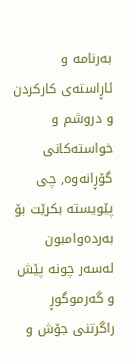به‌رنامه‌ و ئاڕاسته‌ی‌ كاركردن و دروشم و خواسته‌كانی‌ گۆڕانه‌وه‌, چی‌ پێویسته‌ بكرێت بۆ به‌رده‌وامبون له‌سه‌ر چونه‌ پێش و گه‌رموگوڕ راگرتنی‌ جۆش و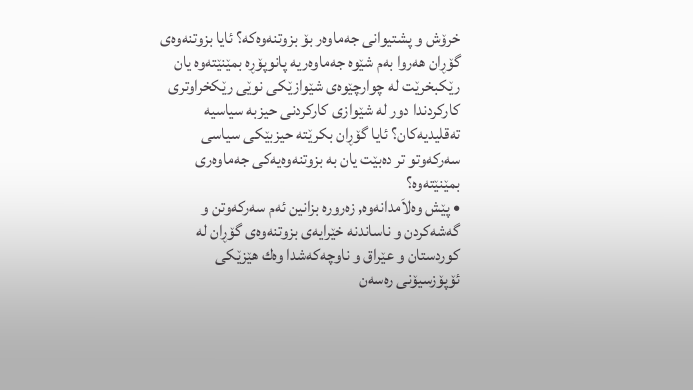خرۆش و پشتیوانی‌ جه‌ماوه‌ر بۆ بزوتنه‌وه‌كه‌؟ ئایا بزوتنه‌وه‌ی‌ گۆڕان هه‌روا به‌م شێوه‌ جه‌ماوه‌ریه‌ پانوپۆڕه‌ بمێنێته‌وه‌ یان رێكبخرێت له‌ چوارچێوه‌ی‌ شێوازێكی‌ نوێی‌ رێكخراوتری‌ كاركردندا دور له‌ شێوازی‌ كاركردنی‌ حیزبه‌ سیاسیه‌ ته‌قلیدیه‌كان؟ ئایا گۆڕان بكرێته‌ حیزبێكی‌ سیاسی‌ سه‌ركه‌وتو تر ده‌بێت یان به‌ بزوتنه‌وه‌یه‌كی‌ جه‌ماوه‌ری‌ بمێنێته‌وه‌؟
• پێش وه‌لاَمدانه‌وه‌, زه‌روره‌ بزانین ئه‌م سه‌ركه‌وتن و گه‌شه‌كردن و ناساندنه‌ خێرایه‌ی‌ بزوتنه‌وه‌ی‌ گۆڕان له‌ كوردستان و عێراق و ناوچه‌كه‌شدا وه‌ك هێزێكی‌ ئۆپۆزسیۆنی‌ ره‌سه‌ن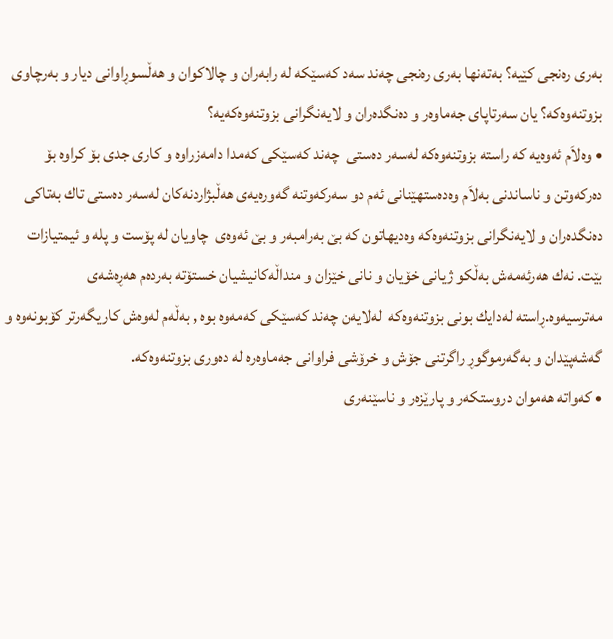به‌ری‌ ره‌نجی‌ كێیه‌؟ به‌ته‌نها به‌ری‌ ره‌نجی‌ چه‌ند سه‌د كه‌سێكه‌ له‌ رابه‌ران و چالاكوان و هه‌ڵسوڕاوانی‌ دیار و به‌رچاوی‌ بزوتنه‌وه‌كه‌؟ یان سه‌رتاپای‌ جه‌ماوه‌ر و ده‌نگده‌ران و لایه‌نگرانی‌ بزوتنه‌وه‌كه‌یه‌؟
• وه‌لاَم ئه‌وه‌یه‌ كه‌ راسته‌ بزوتنه‌وه‌كه‌ له‌سه‌ر ده‌ستی‌  چه‌ند كه‌سێكی‌ كه‌مدا دامه‌زراوه‌ و كاری‌ جدی‌ بۆ كراوه‌ بۆ ده‌ركه‌وتن و ناساندنی‌ به‌لاَم وه‌ده‌ستهێنانی‌ ئه‌م دو سه‌ركه‌وتنه‌ گه‌وره‌یه‌ی‌ هه‌ڵبژاردنه‌كان له‌سه‌ر ده‌ستی‌ تاك به‌تاكی‌ ده‌نگده‌ران و لایه‌نگرانی‌ بزوتنه‌وه‌كه‌ وه‌دیهاتون كه‌ بێ‌ به‌رامبه‌ر و بێ‌ ئه‌وه‌ی‌  چاویان له‌ پۆست و پله‌ و ئیمتیازات بێت. نه‌ك هه‌رئه‌مه‌ش به‌ڵكو ژیانی‌ خۆیان و نانی‌ خێزان و منداڵه‌كانیشیان خستۆته‌ به‌رده‌م هه‌ڕه‌شه‌ی‌ مه‌ترسیه‌وه‌.ڕاسته‌ له‌دایك بونی‌ بزوتنه‌وه‌كه‌  له‌لایه‌ن چه‌ند كه‌سێكی‌ كه‌مه‌وه‌ بوه‌ , به‌ڵه‌م له‌وه‌ش كاریگه‌رتر كۆبونه‌وه‌ و گه‌شه‌پێدان و به‌گه‌رموگوڕ راگرتنی‌ جۆش و خرۆشی‌ فراوانی‌ جه‌ماوه‌ره‌ له‌ ده‌وری‌ بزوتنه‌وه‌كه‌.
• كه‌واته‌ هه‌موان دروستكه‌ر و پارێزه‌ر و ناسێنه‌ری‌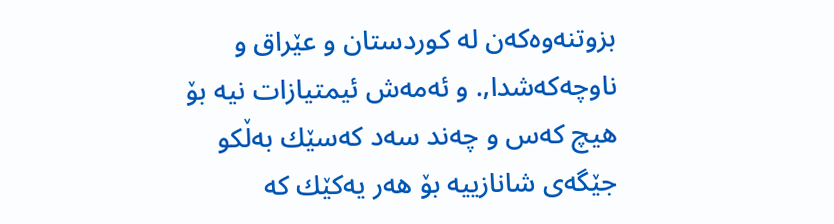بزوتنه‌وه‌كه‌ن له‌ كوردستان و عێراق و ناوچه‌كه‌شدا,. و ئه‌مه‌ش ئیمتیازات نیه‌ بۆ هیچ كه‌س و چه‌ند سه‌د كه‌سێك به‌ڵكو جێگه‌ی‌ شانازییه‌ بۆ هه‌ر یه‌كێك كه‌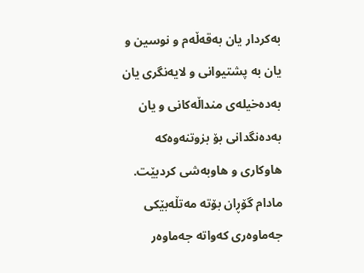به‌كردار یان به‌قه‌ڵه‌م و نوسین و یان به‌ پشتیوانی‌ و لایه‌نگری‌ یان به‌ده‌خیله‌ی‌ منداڵه‌كانی‌ و یان به‌ده‌نگدانی‌ بۆ بزوتنه‌وه‌كه‌ هاوكاری‌ و هاوبه‌شی‌ كردبێت. مادام گۆڕان بۆته‌ مه‌تڵه‌بێكی‌ جه‌ماوه‌ری‌ كه‌واته‌ جه‌ماوه‌ر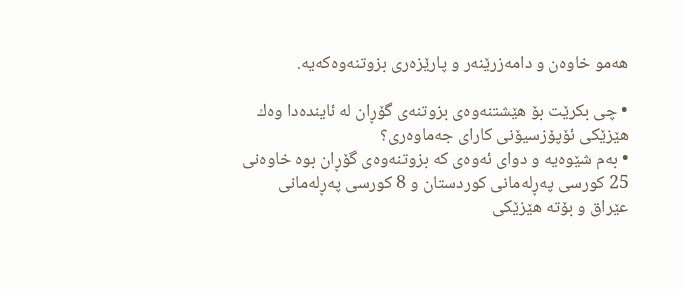هه‌مو خاوه‌ن و دامه‌زرێنه‌ر و پارێزه‌ری‌ بزوتنه‌وه‌كه‌یه‌.

• چی‌ بكرێت بۆ هێشتنه‌وه‌ی‌ بزوتنه‌ی‌ گۆڕان له‌ ئاینده‌دا وه‌ك هێزێكی‌ ئۆپۆزسیۆنی‌ كارای‌ جه‌ماوه‌ری‌؟
• به‌م شێوه‌یه‌ و دوای‌ ئه‌وه‌ی‌ كه‌ بزوتنه‌وه‌ی‌ گۆڕان بوه‌ خاوه‌نی‌ 25 كورسی‌ په‌ڕله‌مانی‌ كوردستان و 8 كورسی‌ په‌ڕله‌مانی‌ عێراق و بۆته‌ هێزێكی‌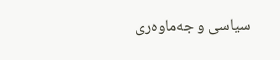سیاسی‌ و جه‌ماوه‌ری‌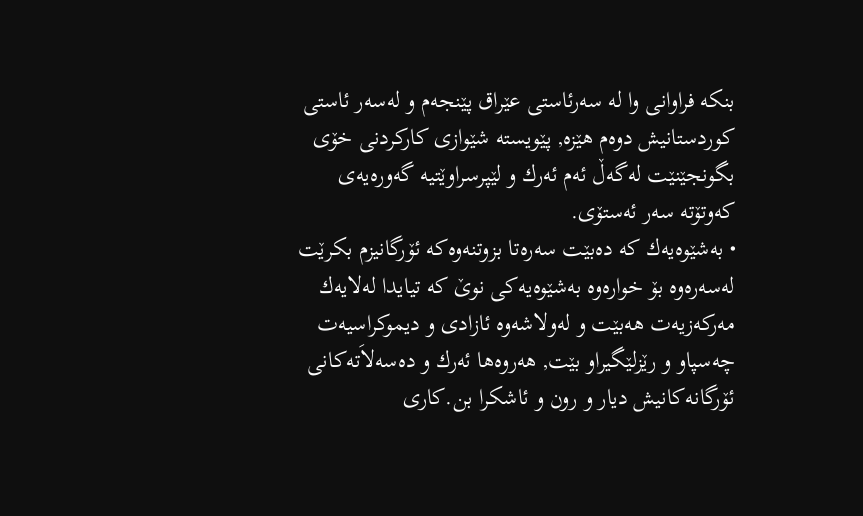بنكه‌ فراوانی‌ وا له‌ سه‌رئاستی‌ عێراق پێنجه‌م و له‌سه‌ر ئاستی‌ كوردستانیش دوه‌م هێزه‌, پێویسته‌ شێوازی‌ كاركردنی‌ خۆی‌ بگونجێنێت له‌گه‌ڵ ئه‌م ئه‌رك و لێپرسراوێتیه‌ گه‌وره‌یه‌ی‌ كه‌وتۆته‌ سه‌ر ئه‌ستۆی‌.
• به‌شێوه‌یه‌ك كه‌ ده‌بێت سه‌ره‌تا بزوتنه‌وه‌كه‌ ئۆرگانیزم بكرێت له‌سه‌ره‌وه‌ بۆ خواره‌وه‌ به‌شێوه‌یه‌كی‌ نوێ‌ كه‌ تیایدا له‌لایه‌ك مه‌ركه‌زیه‌ت هه‌بێت و له‌ولاشه‌وه‌ ئازادی‌ و دیموكراسیه‌ت چه‌سپاو و رێزلێگیراو بێت, هه‌ر‌وه‌ها ئه‌رك و ده‌سه‌لاَته‌كانی ئۆرگانه‌كانیش دیار و رون و ئاشكرا بن.كاری‌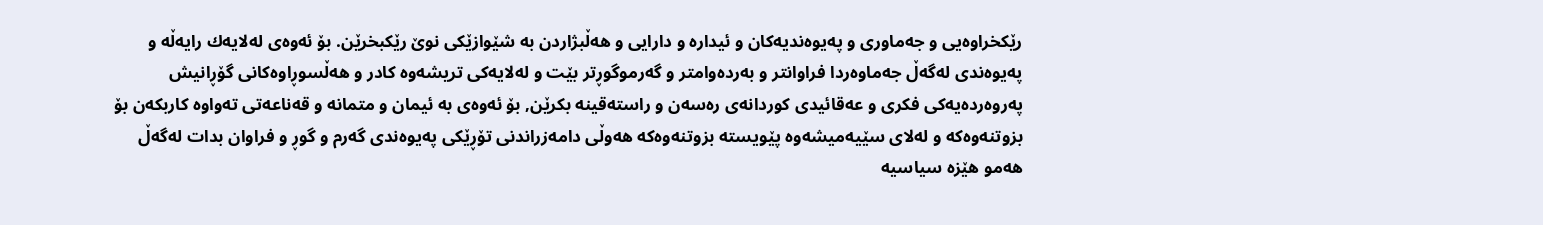رێكخراوه‌یی‌ و جه‌ماوری‌ و په‌یوه‌ندیه‌كان و ئیداره‌ و دارایی‌ و هه‌ڵبژاردن به‌ شێوازێكی‌ نوێ‌ رێكبخرێن. بۆ ئه‌وه‌ی‌ له‌لایه‌ك رایه‌ڵه‌ و په‌یوه‌ندی‌ له‌گه‌ڵ جه‌ماوه‌ردا فراوانتر و به‌رده‌وامتر و گه‌رموگوڕتر بێت و له‌لایه‌كی‌ تریشه‌وه‌ كادر و هه‌ڵسوڕاوه‌كانی گۆڕانیش په‌روه‌رده‌یه‌كی‌ فكری‌ و عه‌قائیدی‌ كوردانه‌ی‌ ره‌سه‌ن و راسته‌قینه‌ بكرێن, بۆ ئه‌وه‌ی‌ به‌ ئیمان و متمانه‌ و قه‌ناعه‌تی‌ ته‌واوه‌ كاربكه‌ن بۆ بزوتنه‌وه‌كه‌ و له‌لای‌ سێیه‌میشه‌وه‌ پێویسته‌ بزوتنه‌وه‌كه‌ هه‌وڵی‌ دامه‌زراندنی‌ تۆڕێكی‌ په‌یوه‌ندی‌ گه‌رم و گوڕ و فراوان بدات له‌گه‌ڵ هه‌مو هێزه‌ سیاسیه‌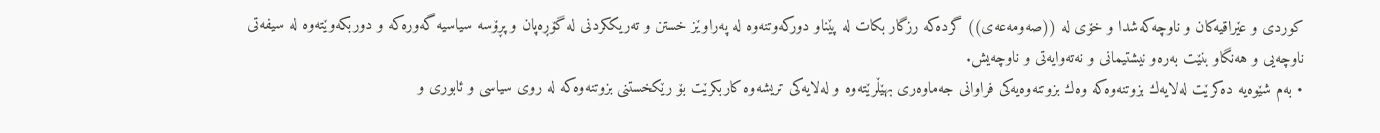كوردی‌ و عێراقیه‌كان و ناوچه‌كه‌شدا و خۆی‌ له‌ ((صه‌ومه‌عه‌ی‌)) گرده‌كه‌ رزگار بكات له‌ پێناو دوركه‌وتنه‌وه‌ له‌ په‌راوێز خستن و ته‌ریككردنی‌ له‌ گۆڕه‌پان و پڕۆسه‌ سیاسیه‌ گه‌وره‌كه‌ و دوربكه‌وێته‌وه‌ له‌ سیفه‌تی‌ ناوچه‌یی‌ و هه‌نگاو بنێت به‌ره‌و نیشتیمانی‌ و نه‌ته‌وایه‌تی‌ و ناوچه‌یش.
• به‌م شێوه‌یه‌ ده‌كرێت له‌لایه‌ك بزوتنه‌وه‌كه‌ وه‌ك بزوتنه‌وه‌یه‌كی‌ فراوانی‌ جه‌ماوه‌ری‌ بهێڵرێته‌وه‌ و له‌لایه‌كی‌ تریشه‌وه‌ كاربكرێت بۆ رێكخستنی‌ بزوتنه‌وه‌كه‌ له‌ روی‌ سیاسی‌ و ئابوری‌ و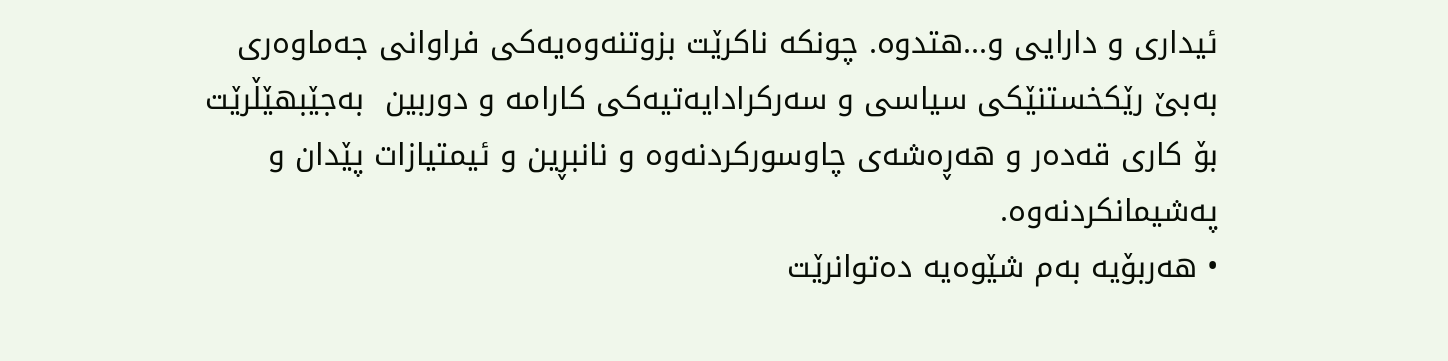ئیداری‌ و دارایی‌ و...هتدوه‌. چونكه‌ ناكرێت بزوتنه‌وه‌یه‌كی‌ فراوانی‌ جه‌ماوه‌ری‌ به‌بێ‌ رێكخستنێكی‌ سیاسی‌ و سه‌ركرادایه‌تیه‌كی‌ كارامه‌ و دوربین  به‌جێبهێڵرێت بۆ كاری‌ قه‌ده‌ر و هه‌ڕه‌شه‌ی‌ چاوسوركردنه‌وه‌ و نانبڕین و ئیمتیازات پێدان و په‌شیمانكردنه‌وه‌.
• هه‌ربۆیه‌ به‌م شێوه‌یه‌ ده‌توانرێت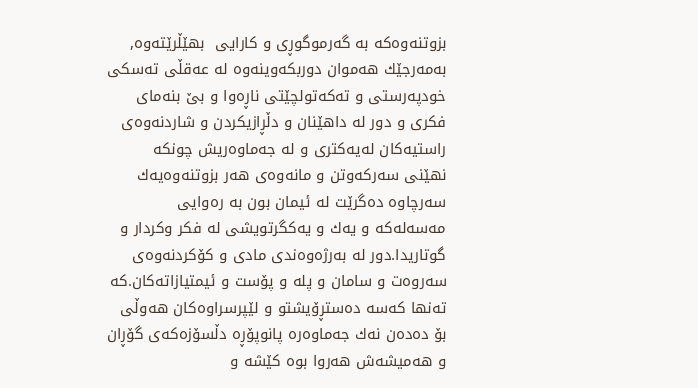بزوتنه‌وه‌كه‌ به‌ گه‌رموگوڕی‌ و كارایی‌  بهێڵرێته‌وه‌, به‌مه‌رجێك هه‌موان دوربكه‌وینه‌وه‌ له‌ عه‌قڵی‌ ته‌سكی‌ خودپه‌رستی‌ و ته‌كه‌تولچێتی‌ ناڕه‌وا و بێ‌ بنه‌مای‌ فكری‌ و دور له‌ داهێنان و دڵڕازیكردن و شاردنه‌وه‌ی‌ راستیه‌كان له‌یه‌كتری‌ و له‌ جه‌ماوه‌ریش چونكه‌  نهێنی‌ سه‌ركه‌وتن و مانه‌وه‌ی‌ هه‌ر بزوتنه‌وه‌یه‌ك سه‌رچاوه‌ ده‌گرێت له‌ ئیمان بون به‌ ره‌وایی‌ مه‌سه‌له‌كه‌ و یه‌ك و یه‌كگرتویشی‌ له‌ فكر وكردار و گوتاریدا.دور له‌ به‌رژه‌وه‌ندی‌ مادی‌ و كۆكردنه‌وه‌ی‌ سه‌روه‌ت و سامان و پله‌ و پۆست و ئیمتیازاته‌كان.كه‌ ته‌نها كه‌سه‌ ده‌ستڕۆیشتو و لێپرسراوه‌كان هه‌وڵی‌ بۆ ده‌ده‌ن نه‌ك جه‌ماوه‌ره‌ پانوپۆڕه‌ دڵسۆزه‌كه‌ی‌ گۆڕان و هه‌میشه‌ش هه‌روا بوه‌ كێشه‌ و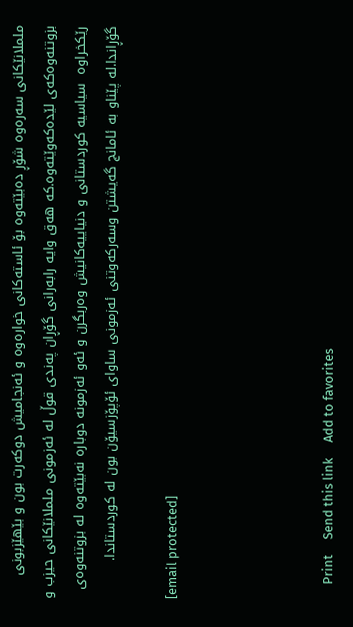ململانێكانی‌ سه‌ره‌وه‌ شۆڕ ده‌بێته‌وه‌ بۆ ئاسته‌كانی‌ خواره‌وه‌ و ئه‌نجامیش دوكه‌رت بون و بێهێزبونی‌ بزوتنه‌وه‌كه‌ی‌ لێده‌كه‌وێته‌وه‌.كه‌ هه‌ق وایه‌ رابه‌رانی‌ گۆڕان په‌ندی‌ قوڵ له‌ ئه‌زمونی‌ ململانێكانی‌ حیزب و رێكخراوه‌  سیاسیه‌ كوردستانی‌ و دنیاییه‌كانیش وه‌ربگرن و ئه‌و ئه‌زمونه‌ دوباره‌ نه‌بێته‌وه‌ له‌ بزوتنه‌وه‌ی‌ گۆڕاندا.له‌ پێناو به‌ ئامانج گه‌یشتن وسه‌ركه‌وتنی‌ ئه‌زمونی‌ ساوای‌ ئۆپۆزسیۆن بون له‌ كوردستاندا.

[email protected]




     Print     Send this link     Add to favorites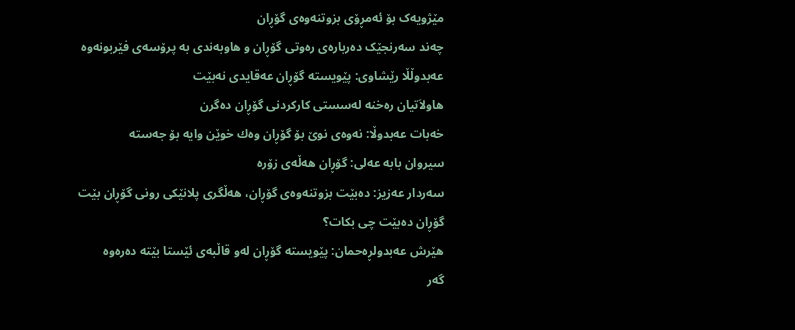مێژویه‌ک بۆ ئه‌مڕۆی بزوتنەوەی گۆڕان
چه‌ند سه‌رنجێک ده‌رباره‌ی ره‌وتی گۆڕان و هاوبه‌ندی به‌ پرۆسه‌ی فێربونه‌وه‌
عه‌بدوڵڵا رێشاوی‌: پێویسته‌ گۆڕان عه‌قایدی‌ نه‌بێت
هاولاَتیان ره‌خنه‌ له‌سستی‌ كاركردنی‌ گۆڕان ده‌گرن
خه‌بات عه‌بدوڵا: نه‌وه‌ی‌ نوێ‌ بۆ گۆڕان وه‌ك خوێن وایه‌ بۆ جه‌سته‌
سیروان بابه‌ عه‌لی: گۆڕان هه‌ڵه‌ی زۆره‌
سه‌ردار عه‌زیز: ده‌بێت بزوتنه‌وه‌ی‌ گۆڕان، هه‌ڵگری پلانێکی رونی گۆڕان بێت
گۆڕان ده‌بێت چی‌ بكات؟
هێرش عه‌بدولڕه‌حمان: پێویسته‌ گۆڕان له‌و قاڵبه‌ی‌ ئێستا بێته‌ ده‌ره‌وه‌
گه‌ر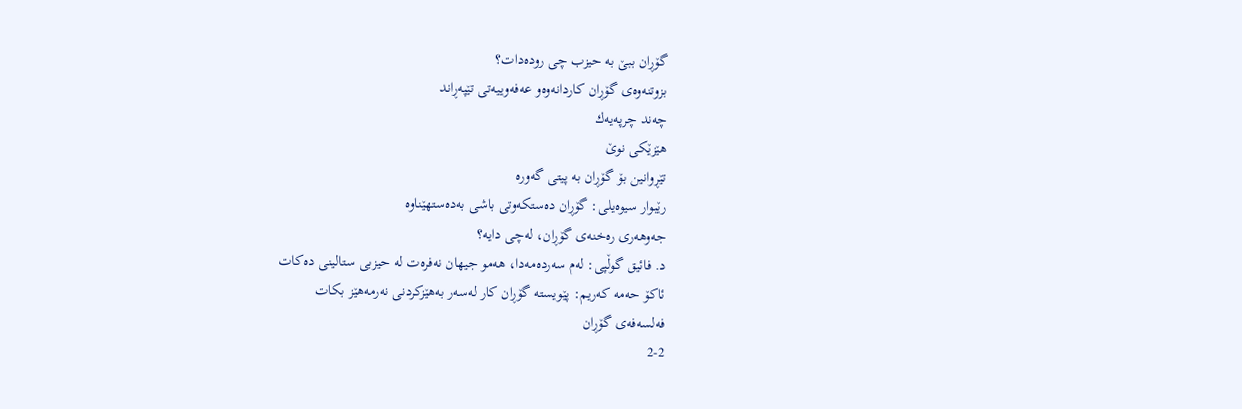گۆڕان ببێ به‌ حیزب چی روده‌دات؟
بزوتنه‌وه‌ی‌ گۆڕان كاردانه‌وه‌و عه‌فه‌وییه‌تی‌ تێپه‌ڕاند
چه‌ند چرپه‌یه‌ك
هێزێكی نوێ‌
تێڕوانین بۆ گۆڕان به‌ پیتی گه‌وره‌
رێبوار سیوه‌یلی‌: گۆڕان ده‌ستكه‌وتی‌ باشی‌ به‌ده‌ستهێناوه‌
جه‌وهه‌ری‌ ره‌خنه‌ی‌ گۆڕان، له‌چی‌ دایه‌؟
د. فائیق گوڵپی‌: له‌م سه‌رده‌مه‌دا، هه‌مو جیهان نه‌فره‌ت له‌ حیزبی‌ ستالینی‌ ده‌كات
ئاكۆ حه‌مه‌ كه‌ریم: پێویسته‌ گۆڕان كار له‌سه‌ر به‌هێزكردنی‌ نه‌رمه‌هێز بكات
فه‌لسه‌فه‌ی گۆڕان
2-2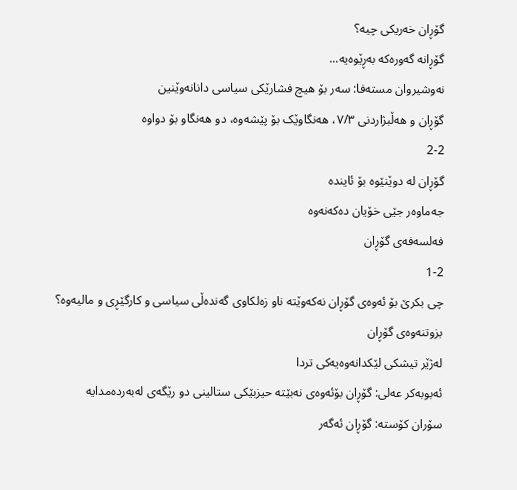گۆڕان خەریکی چیە؟
گۆڕانە گەورەکە بەڕێوەیە...
نه‌وشیروان مسته‌فا: سه‌ر بۆ هیچ فشارێكی سیاسی دانانه‌وێنین
گۆڕان ‌و هه‌ڵبژاردنی ٧/٣، هه‌نگاوێک بۆ پێشه‌وه‌، دو هه‌نگاو بۆ دواوه‌
2-2
گۆڕان له‌ دوێنێوه‌ بۆ ئاینده‌
جه‌ماوه‌ر جێی خۆیان ده‌که‌نه‌وه
فه‌لسه‌فه‌ی گۆڕان
1-2
چی بکرێ بۆ ئه‌وه‌ی گۆڕان نه‌که‌وێته‌ ناو زه‌لکاوی گه‌نده‌ڵی سیاسی و کارگێڕی و مالیه‌وه‌؟
بزوتنه‌وه‌ی گۆڕان
له‌ژێر تیشکی لێکدانه‌وه‌یه‌کی تردا
ئه‌بوبه‌كر عه‌لی‌: گۆڕان بۆئه‌وه‌ی‌ نه‌بێته‌ حیزبێكی‌ ستالینی‌ دو رێگه‌ی‌ له‌به‌رده‌مدایه‌
سۆران كۆسته‌: گۆڕان ئه‌گه‌ر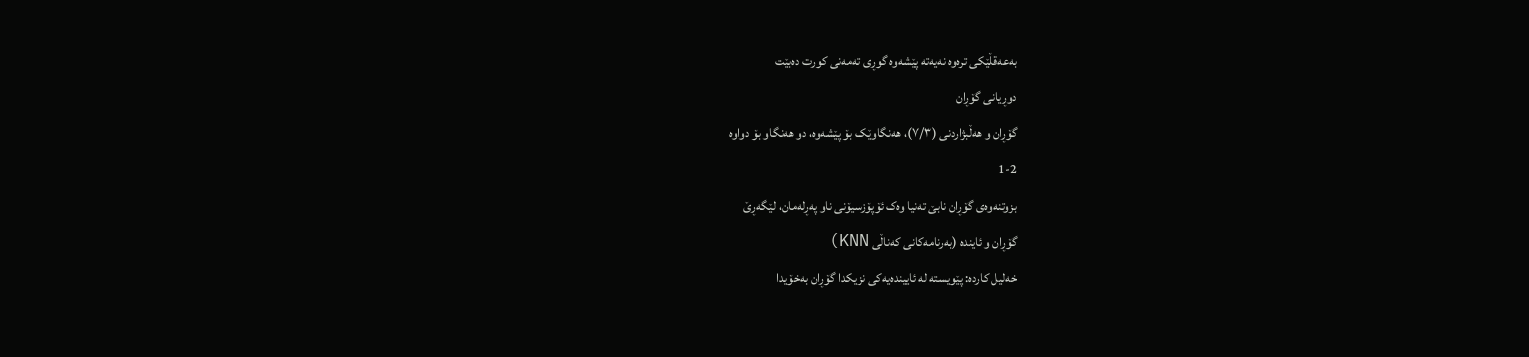به‌عه‌قڵێكی‌ تره‌وه‌ نه‌یه‌ته‌ پێشه‌وه‌ گوڕی‌ ته‌مه‌نی‌ كورت ده‌بێت
دوڕیانی‌ گۆڕان
گۆڕان‌ و هه‌ڵبژاردنی (٧/٣)، هه‌نگاوێک بۆ پێشه‌وه‌، دو هه‌نگاو بۆ دواوه‌
1-2
بزوتنه‌وه‌ی گۆڕان نابێ ته‌نیا وه‌ک ئۆپۆزسیۆنی ناو په‌ڕله‌مان، لێگه‌ڕێ
گۆڕان و ئاینده‌ (به‌رنامه‌كانی‌ كه‌ناڵی‌ KNN)
خه‌لیل كارده‌: پێویسته‌ له‌ ئایینده‌یه‌كی نزیكدا گۆڕان به‌خۆیدا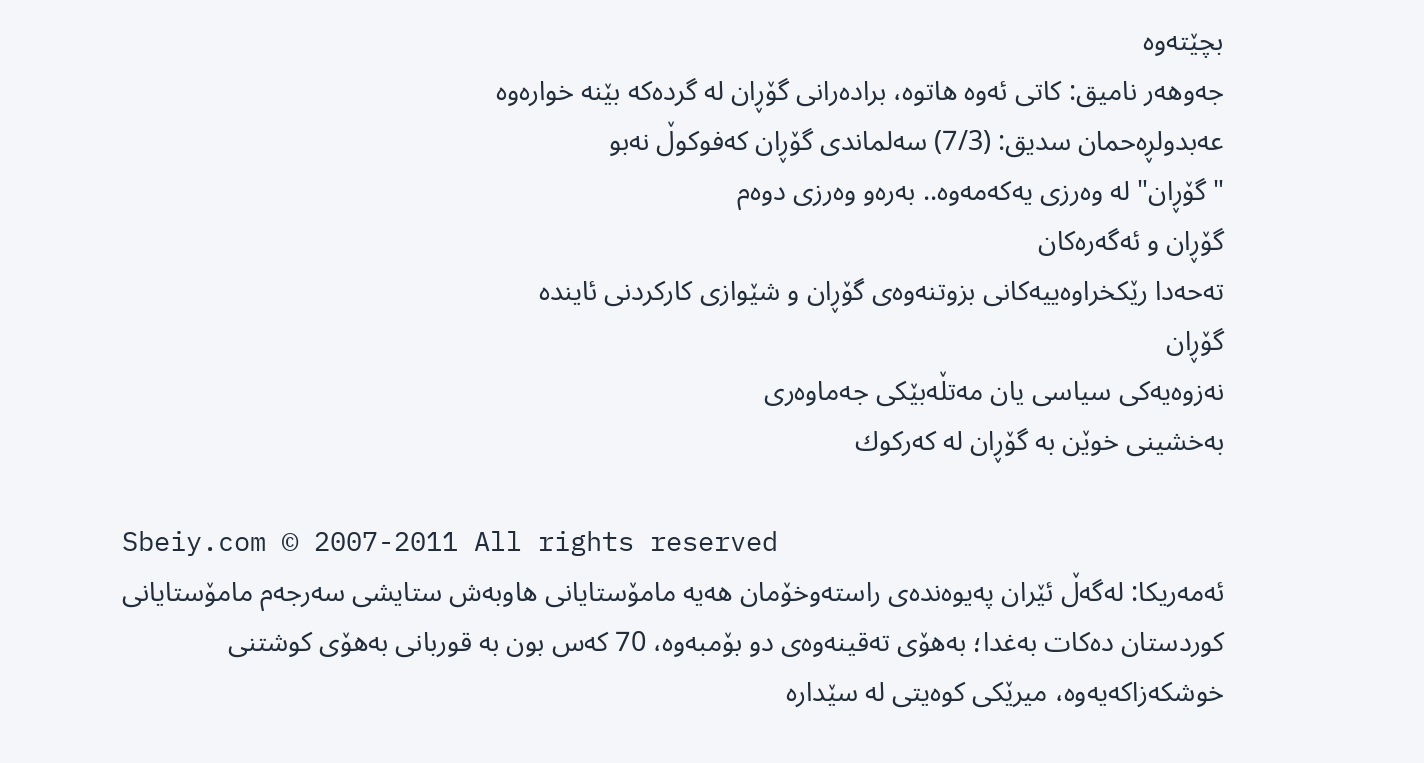بچێته‌وه‌
جه‌وهه‌ر نامیق: كاتی ئه‌وه‌ هاتوه‌، براده‌رانی گۆڕان له‌ گرده‌كه‌ بێنه‌ خواره‌وه‌
عه‌بدولڕه‌حمان سدیق: (7/3) سه‌لماندی گۆڕان كه‌فوكوڵ‌ نه‌بو
"گۆڕان" له‌ وه‌رزی‌ یه‌كه‌مه‌وه‌.. به‌ره‌و وه‌رزی‌ دوه‌م
گۆڕان و ئه‌گه‌ره‌كان
ته‌حه‌دا رێکخراوه‌ییه‌کانی بزوتنه‌وه‌ی گۆڕان و شێوازی کارکردنی ئاینده‌
گۆڕان
نه‌زوه‌یه‌كی‌ سیاسی‌ یان مه‌تڵه‌بێكی‌ جه‌ماوه‌ری‌
بەخشینی خوێن بە گۆڕان لە كەركوك

Sbeiy.com © 2007-2011 All rights reserved
ئه‌مه‌ریكا: له‌گه‌ڵ ئێران په‌یوه‌نده‌ی‌ راسته‌وخۆمان هه‌یه‌ مامۆستایانی هاوبه‌ش ستایشی سه‌رجه‌م مامۆستایانی‌ كوردستان ده‌كات به‌غدا؛ به‌هۆی ته‌قینه‌وه‌ی دو بۆمبه‌وه، 70 كه‌س بون به‌ قوربانی‌ به‌هۆی‌ كوشتنی‌ خوشكه‌زاكه‌یه‌وه‌، میرێكی كوه‌یتی‌ له‌ سێداره‌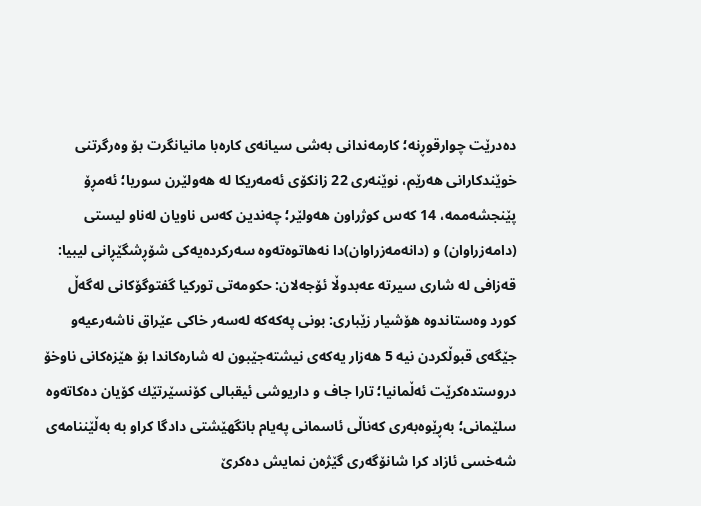ده‌درێت چوارقوڕنه‌؛ كارمه‌ندانی به‌شی سیانه‌ی كاره‌با مانیانگرت بۆ وه‌رگرتنی خوێندكارانی هه‌رێم، نوێنه‌ری‌ 22 زانكۆی‌ ئه‌مه‌ریكا له‌ هه‌ولێرن سوریا؛ ئه‌مڕۆ پێنجشه‌ممه‌، 14 كه‌س كوژراون هه‌ولێر؛ چه‌ندین كه‌س ناویان له‌ناو ليستى (دامه‌زراوان) و (دانه‌مه‌زراوان)دا نه‌هاتوه‌ته‌وه‌ سه‌ركرده‌یه‌كی شۆڕشگێڕانی‌ لیبیا: قه‌زافی له‌ شاری‌ سیرته‌ عه‌بدوڵا ئۆجه‌لان: حكومه‌تی‌ توركیا گفتوگۆكانی‌ له‌گه‌ڵ كورد وه‌ستاندوه‌ هۆشیار زێباری‌: بونی په‌كه‌كه‌ له‌سه‌ر خاكی عێراق ناشه‌رعیه‌و جێگه‌ی‌ قبوڵكردن نیه‌ 5 هه‌زار یه‌كه‌ی‌ نیشته‌جێبون له‌ شاره‌كاندا بۆ هێزه‌كانی ناوخۆ دروستده‌كرێت ئه‌ڵمانیا؛ تارا جاف و داریوشی‌ ئیقبالی‌ كۆنسێرتێك كۆیان ده‌كاته‌وه‌ سلێمانی؛ به‌ڕێوه‌به‌ری كه‌ناڵی ئاسمانی په‌یام بانگهێشتی دادگا کراو به‌ به‌ڵێننامه‌ی شه‌خسی ئازاد کرا شانۆگه‌ری‌ گێژه‌ن نمایش ده‌كرێ